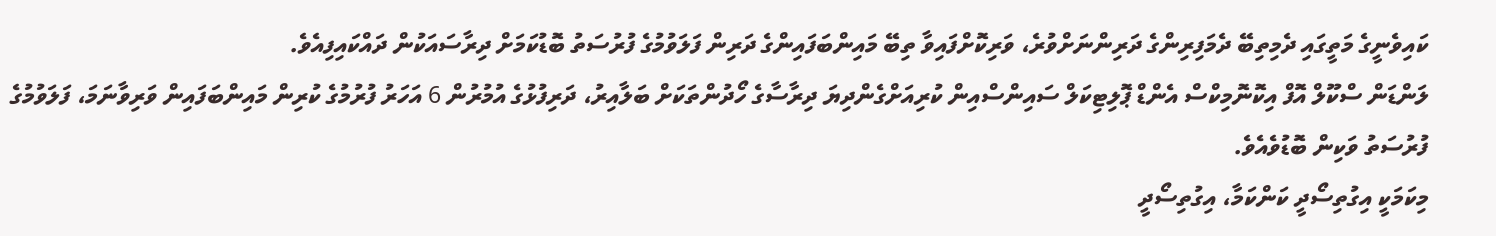ކައިވެނީގެ މަތީގައި ދެމިތިބޭ ދެމަފިރިންގެ ދަރިންނަށްވުރެ، ވަރިކޮށްފައިވާ ތިބޭ މައިންބަފައިންގެ ދަރިން ފަލަވުމުގެ ފުރުސަތު ބޮޑުކަމަށް ދިރާސައަކުން ދައްކައިފިއެވެ.
ލަންޑަން ސްކޫލް އޮފް އިކޮނޮމިކްސް އެންޑް ޕޮލިޓިކަލް ސައިންސްއިން ކުރިއަށްގެންދިޔަ ދިރާސާގެ ހޯދުންތަކަށް ބަލާއިރު، ދަރިފުޅުގެ އުމުރުން 6 އަހަރު ފުރުމުގެ ކުރިން މައިންބަފައިން ވަރިވާނަމަ، ފަލަވުމުގެ ފުރުސަތު ވަކިން ބޮޑުވެއެވެ.
މިކަމަކީ އިގުތިސޯދީ ކަންކަމާ، އިގުތިސޯދީ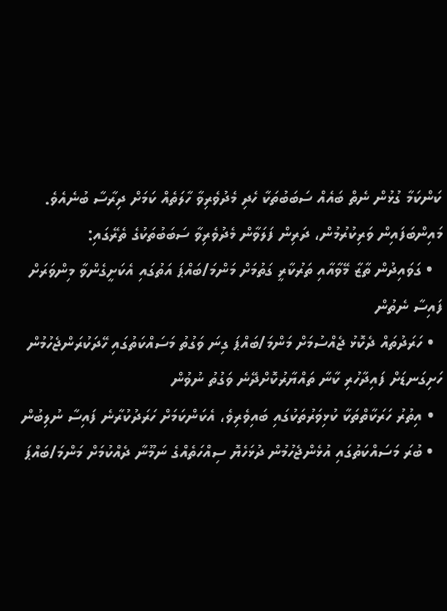ކަންކަމާ ގުޅުން ނެތް ބައެއް ސަބަބުތަކާ ހެދި މެދުވެރިވާ ހާލަތެއް ކަމަށް ދިރާސާ ބުނެއެވެ. މައިންބަފައިން ވަރިކުރުމުން، ދަރިން ފަލަވާން މެދުވެރިވާ ސަބަބުތަކުގެ ތެރޭގައި:
  • ގަވައިދުން ތާޒާ މޭވާއާއި ތަރުކާރީ ގަތުމަށް މަންމަ/ބައްޕަ އަތުގައި އެކަށީގެންވާ މިންވަރަށް ފައިސާ ނެތުން
  • ހަރަދުތައް ދެކޮޅު ޖެއްސުމަށް މަންމަ/ބައްޕަ ގިނަ ވަގުތު މަސައްކަތުގައި ހޭދަކުރަންޖެހުމުން ހަށިގަނޑަށް ފައިދާހުރި ކާނާ ތައްޔާރުކޮށްދޭނެ ވަގުތު ނުވުން
  • އިތުރު ހަރަކާތްތަކާ ކުޅިވަރުތަކުގައި ބައިވެރިވެ، އެކަންކަމަށް ހަރަދުކުރާނެ ފައިސާ ނުލިބުން
  • ބުރަ މަސައްކަތުގައި އުޅެންޖެހުމުން ދުޅަހެޔޮ ސިއްހަތެއްގެ ނަމޫނާ ދެއްކުމަށް މަންމަ/ބައްޕަ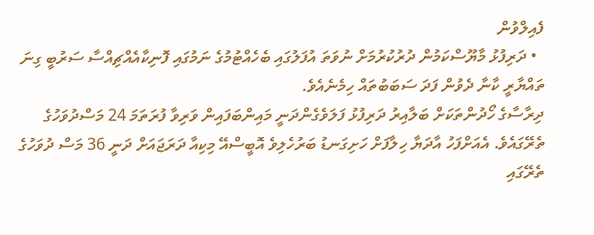ފެއިލްވުން
  • ދަރިފުޅު މާޔޫސްކަމުން ދުރުކުރުމަށް ނުވަތަ އުފަލުގައި ބެހެއްޓުމުގެ ނަމުގައި ފޮނިކާއެއްޗިއްސާ ސަރުބީ ގިނަ ތައްޔާރީ ކާނާ ދެވުން ފަދަ ސަބަބުތައް ހިމެނެއެވެ.
ދިރާސާގެ ހޯދުންތަކަށް ބަލާއިރު ދަރިފުޅު ފަލަވެގެންދަނީ މައިންބަފައިން ވަރިވާ ފުރަތަމަ 24 މަސްދުވަހުގެ ތެރޭގައެވެ. އެއަށްފަހު އާދަޔާ ހިލާފަށް ހަށިގަނޑު ބަރުހެލިވެ އޮބީސްއޭ މިކިއާ ދަރަޖައަށް ދަނީ 36 މަސް ދުވަހުގެ ތެރޭގައި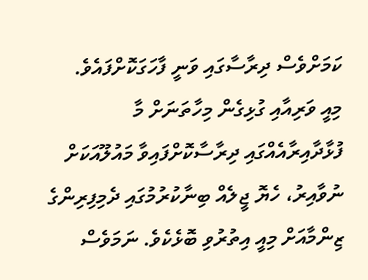ކަމަށްވެސް ދިރާސާގައި ވަނީ ފާހަގަކޮށްފައެވެ.
މިއީ ވަރިއާއި ގުޅިގެން މިހާތަނަށް މާ ފުޅާދާއިރާއެއްގައި ދިރާސާކޮށްފައިވާ މައުލޫއަކަށް ނުވާއިރު، ހެޔޮ ޖީލެއް ބިނާކުރުމުގައި ދެމިފިރިންގެ ޒިންމާއަށް މިއީ އިތުރުވި ބޮޅެކެވެ. ނަމަވެސް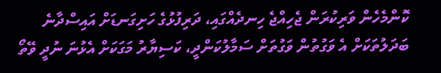ކޮންމެހެން ވަރިކުރަން ޖެހިއްޖެ ހިނދެއްގައި، ދަރިފުޅުގެ ހަށިގަނޑަށް އައިސްދާނެ ބަދަލުތަކަށް އެ ވަގުތުން ވަގުތަށް ސަމާލުކަންދީ، ކަސިޔާރު މަގަކަށް އެޅުނަ ނުދީ ވޭތޯ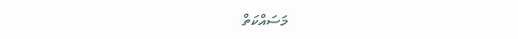މަސައްކަތް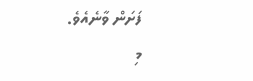ފަށަން ވާނެއެވެ.
މި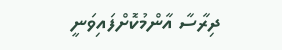ދިރާސާ އާންމުކޮށްފައިވަނީ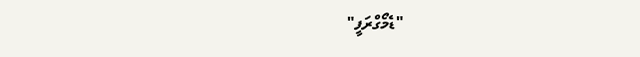"ޑެމޯގްރަފީ"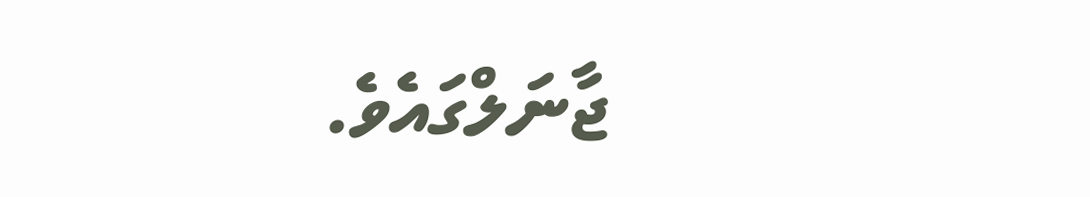ޖާނަލްގައެވެ.